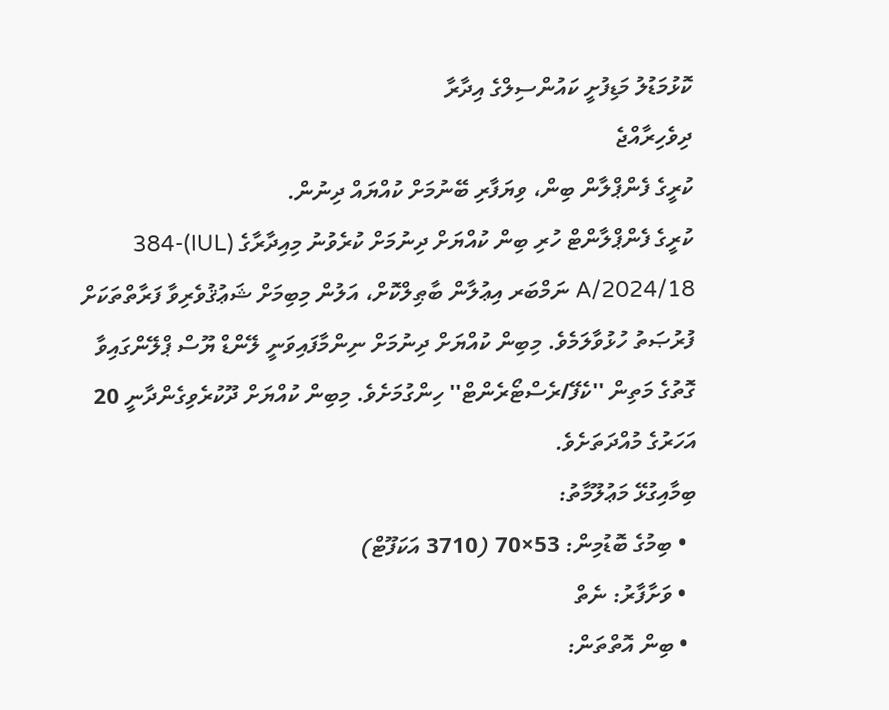ކޮޅުމަޑުލު މަޑިފުށީ ކައުންސިލްގެ އިދާރާ
ދިވެހިރާއްޖެ
ކުރީގެ ފެންޕްލާން ބިން، ވިޔަފާރި ބޭނުމަށް ކުއްޔައް ދިނުން.
ކުރީގެ ފެންޕްލާންޓް ހުރި ބިން ކުއްޔަށް ދިނުމަށް ކުރެވުނު މިއިދާރާގެ (IUL)384-A/2024/18 ނަމްބަރ އިޢުލާން ބާޠިލްކޮށް، އަލުން މިބިމަށް ޝަޢުޤުވެރިވާ ފަރާތްތަކަށް ފުރުޞަތު ހުޅުވާލަމެވެ. މިބިން ކުއްޔަށް ދިނުމަށް ނިންމާފައިވަނީ ލޭންޑް ޔޫސް ޕްލޭންގައިވާ ގޮތުގެ މަތިން ''ކެފޭ/ރެސްޓޯރެންޓް'' ހިންގުމަށެވެ. މިބިން ކުއްޔަށް ދޫކުރެވިގެންދާނީ 20 އަހަރުގެ މުއްދަތަށެވެ.
ބިމާއިގުޅޭ މަޢުލޫމާތު:
  • ބިމުގެ ބޮޑުމިން: 53×70 (3710 އަކަފޫޓް)
  • ވަށާފާރު: ނެތް
  • ބިން އޮތްތަން: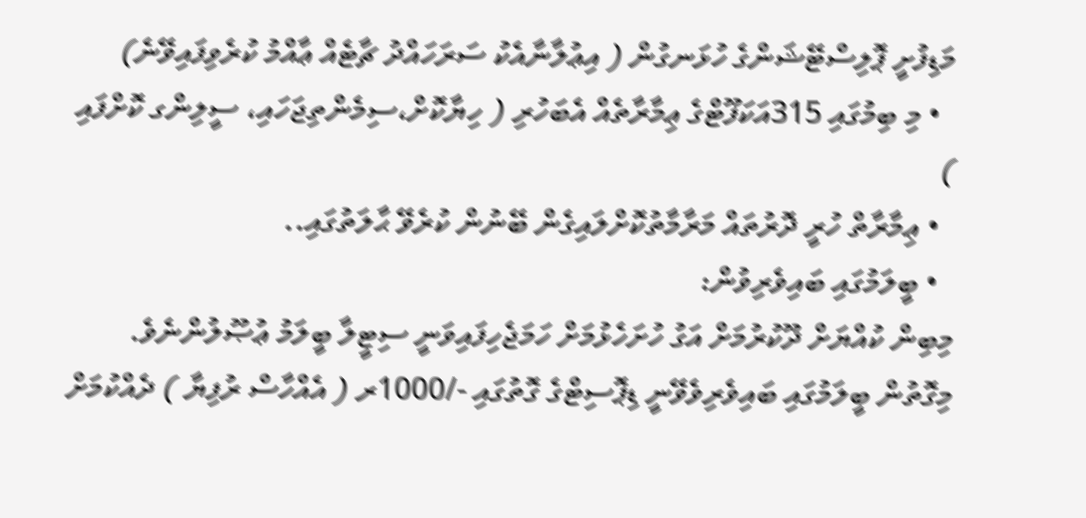މަޑިފުށީ ޕޮލިސްޓޭޝަންގެ ހުޅަނގުން ( އިޢުލާނާއެކު ސަރަހައްދު ޗާޓެއް ޢާއްމު ކުރެވިފައިވޭނެ)
  • މި ބިމުގައި 315އަކަފޫޓްގެ ޢިމާރާތެއް އެބަހުރި ( ހިޔާކޮށް،ސިމެންތިޖަހައި، ސީލިންގ ކޮށްފައި )
  • ޢިމާރާތް ހުރީ ދޮރުތައް މަރާމާތުކޮށްލައިގެން ބޭނުން ކުރެވޭ ޙާލަތުގައި..
  • ބީލަމުގައި ބައިވެރިވުން:
މިބިން ކުއްޔަށް ދޫކުރުމަށް އަގު ހުށަހެޅުމަށް ހަމަޖެހިފައިވަނީ ސިޓީލާ ބީލަމު ޢުޞޫލުންނެވެ. މިގޮތުން ބީލަމުގައި ބައިވެރިވެވޭނީ ޑިޕޮސިޓްގެ ގޮތުގައި -/1000ރ ( އެއްހާސް ރުފިޔާ ) ދެއްކުމަށް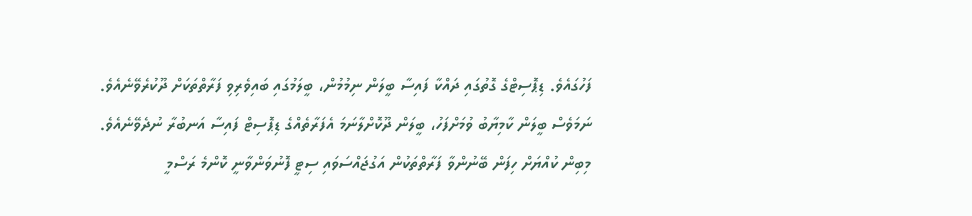ފަހުގައެވެ. ޑިޕޮސިޓްގެ ގޮތުގައި ދައްކާ ފައިސާ ބީލަން ނިމުމުން، ބީލަމުގައި ބައިވެރިވި ފަރާތްތަކަށް ދޫކުރެވޭނެއެވެ. ނަމަވެސް ބީލަން ކާމިޔާބު ވުމަށްފަހު، ބީލަން ދޫކޮށްލާނަމަ އެފަރާތެއްގެ ޑިޕޮސިޓް ފައިސާ އަނބުރާ ނުދެވޭނެއެވެ. މިބިން ކުއްޔަށް ހިފަން ބޭނުންވާ ފަރާތްތަކުން އަގުޖައްސަވައި ސިޓީ ފޮނުވަންވާނީ ކޮންމެ ރަސްމީ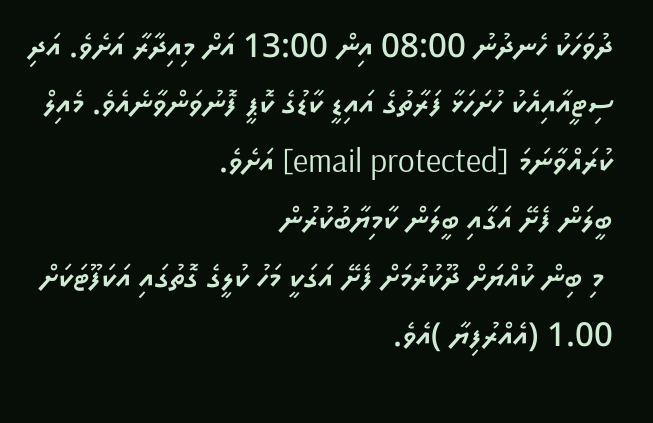ދުވަހަކު ހެނދުނު 08:00 އިން 13:00 އަށް މިއިދާރާ އަށެވެ. އަދި ސިޓީއާއިއެކު ހުށަހަޅާ ފަރާތުގެ އައިޑީ ކާޑުގެ ކޮޕީ ފޮނުވަންވާނެއެވެ. މެއިލް ކުރައްވާނަމަ [email protected] އަށެވެ.
ބީލަން ފެށޭ އަގާއި ބީލަން ކާމިޔާބުކުރުން
 މި ބިން ކުއްޔަށް ދޫކުރުމަށް ފެށޭ އަގަކީ މަހު ކުލީގެ ގޮތުގައި އަކަފޫޓަކަށް 1.00 (އެއްރުފިޔާ )އެވެ.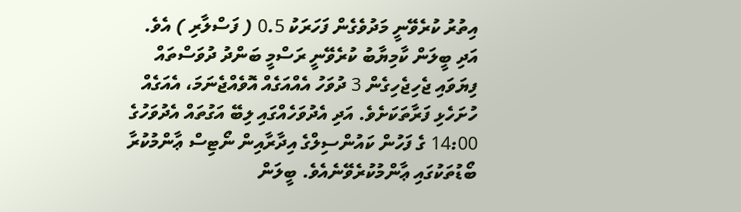އިތުރު ކުރެވޭނީ މަދުވެގެން ފަހަރަކު 0.5 ( ފަސްލާރި ) އެވެ. އަދި ބީލަން ކާމިޔާބު ކުރެވޭނީ ރަސްމީ ބަންދު ދުވަސްތައް ފިޔަވައި ޖެހިޖެހިގެން 3 ދުވަހު އެއްއަގެއް އޮވެއްޖެނަމަ، އެއަގެއް ހުށަހެޅި ފަރާތަކަށެވެ. އަދި އެދުވަހެއްގައި ލިބޭ އަގުތައް އެދުވަހުގެ 14:00 ގެ ފަހުން ކައުންސިލްގެ އިދާރާއިން ނޯޓިސް ޢާންމުކުރާ ބޯޑުތަކުގައި ޢާންމުކުރެވޭނެއެވެ. ބީލަން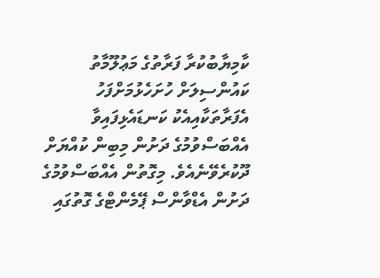ކާމިޔާބުކުރާ ފަރާތުގެ މަޢުލޫމާތު ކައުންސިލަށް ހުށަހެޅުމަށްފަހު އެފަރާތަކާއިއެކު ކަނޑައެޅިފައިވާ އެއްބަސްވުމުގެ ދަށުން މިބިން ކުއްޔަށް ދޫކުރެވޭނެއެވެ. މިގޮތުން އެއްބަސްވުމުގެ ދަށުން އެޑްވާންސް ޕޭމެންޓްގެ ގޮތުގައި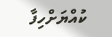ކުއްޔަށްހިފާ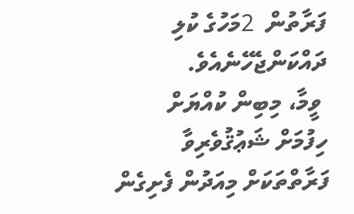ފަރާތުން  2މަހުގެ ކުލި ދައްކަންޖެހޭނެއެވެ.
 ވީމާ، މިބިން ކުއްޔަށް ހިފުމަށް ޝަޢުޤުވެރިވާ ފަރާތްތަކަށް މިއަދުން ފެށިގެން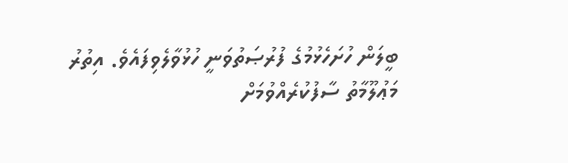ބީލަން ހުށަހެޅުމުގެ ފުރުޞަތުވަނީ ހުޅުވާލެވިފައެވެ. އިތުރު މަޢުލޫމާތު ސާފުކުރެއްވުމަށް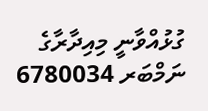ގުޅުއްވާނީ މިއިދާރާގެ ނަމްބަރ 6780034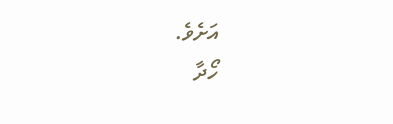އަށެވެ.
ހޯދާ